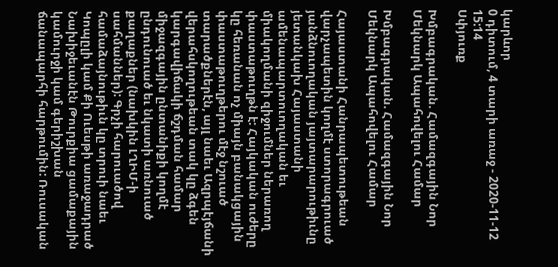կարևոր
0 դիտում, 4 տարի առաջ - 2020-11-12 15:14
Սփյուռք

Խմբագրական. Համազգային Նոր Մեկնարկ Ապահովելու Համար

Խմբագրական. Համազգային Նոր Մեկնարկ Ապահովելու Համար

Հայաստանի Հանրապետութեան վարչապետին կողմէ ստորագրուած յանձնուողական յայտարարութիւնը յետանկախ Հայաստանի ամենապարտուողական եւ միակողմանի զիջումներ ներառող փաստաթուղթն է: Հայկական ուժերը կը հեռանան ոչ միայն բանակցային փաստաթուղթերու մէջ նշուած տարածքներէն, այլ նաեւ Ազրպէյճանի վերահսկողութեան տակ կը ձգեն կարգավիճակի ճշդման համար միջազգային ընտանիքի կողմէ ընդունուած եւ նկատի առնուած քաղաքներ (նախկին ԼՂԻՄ-ի սահմաններ): Գրչի հարուածով համաձայնութիւն կը տրուի նաեւ Կոպըլի կամ Քի Ուեսթի առաջադրած Նախիջեւանէն Թուրքիա ցամաքային կամուրջի կամ գերիշխան ճանապարհի հարթումին: Ռուսական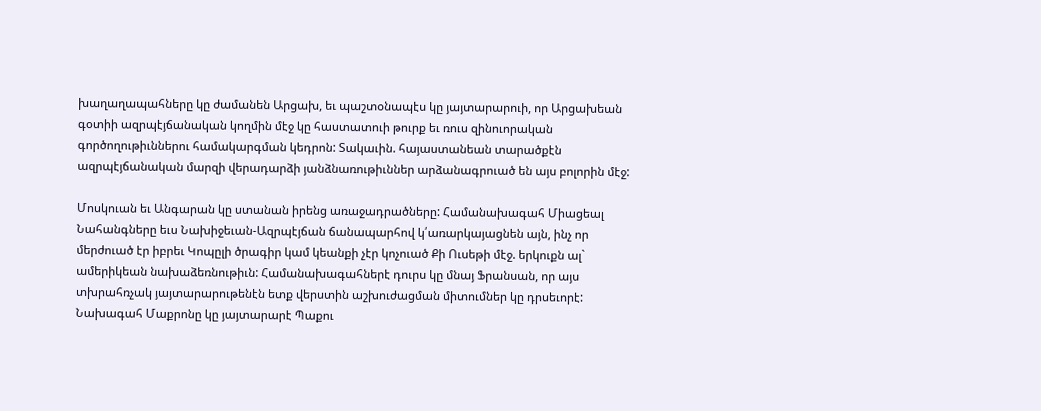խաղաղապահները կը ժամանեն Արցախ, եւ պաշտօնապէս կը յայտարարուի, որ Արցախեան գօտիի ազրպէյճանական կողմին մէջ կը հաստատուի թուրք եւ ռուս զինուորական գործողութիւններու համակարգման կեդրոն: Տակաւին. հայաստանեան տարածքէն ազրպէյճանական մարզի վերադարձի յանձնառութիւններ արձանագրուած են այս բոլորին մէջ:

Մոսկուան եւ Անգարան կը ստանան իրենց առաջադրածները: Համանախագահ Միացեալ Նահանգները եւս Նախիջեւան-Ազրպէյճան ճանապարհով կ՛առարկայացնեն այն, ինչ որ մերժուած էր իբրեւ Կոպըլի ծրագիր կամ կեանքի չէր կոչուած Քի Ուսեթի մէջ. երկուքն ալ` ամերիկեան նախաձեռնութիւն: Համանախագահներէ դուրս կը մնայ Ֆրանսան, որ այս տխրահռչակ յայտարարութենէն ետք վերստին աշխուժացման միտումներ կը դրսեւորէ: Նախագահ Մաքրոնը կը յայտարարէ Պաքու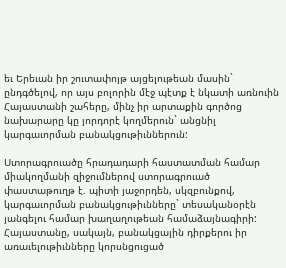եւ Երեւան իր շուտափոյթ այցելութեան մասին` ընդգծելով, որ այս բոլորին մէջ պէտք է նկատի առնուին Հայաստանի շահերը, մինչ իր արտաքին գործոց նախարարը կը յորդորէ կողմերուն` անցնիլ կարգաւորման բանակցութիւններուն:

Ստորագրուածը հրադադարի հաստատման համար միակողմանի զիջումներով ստորագրուած փաստաթուղթ է. պիտի յաջորդեն, սկզբունքով, կարգաւորման բանակցութիւնները` տեսականօրէն յանգելու համար խաղաղութեան համաձայնագիրի: Հայաստանը, սակայն, բանակցային դիրքերու իր առաւելութիւնները կորսնցուցած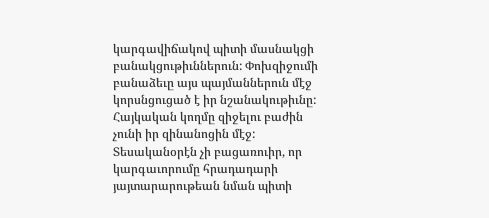կարգավիճակով պիտի մասնակցի բանակցութիւններուն: Փոխզիջումի բանաձեւը այս պայմաններուն մէջ կորսնցուցած է իր նշանակութիւնը: Հայկական կողմը զիջելու բաժին չունի իր զինանոցին մէջ: Տեսականօրէն չի բացառուիր, որ կարգաւորումը հրադադարի յայտարարութեան նման պիտի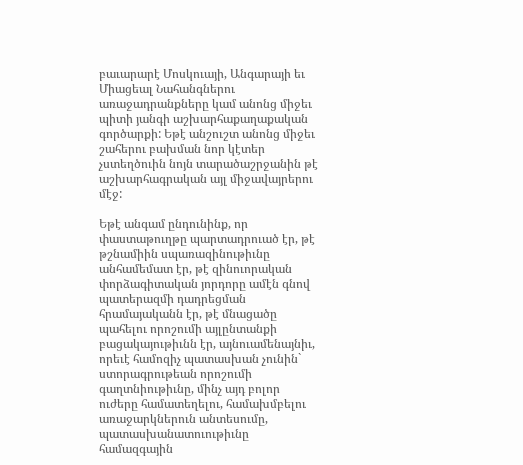բաւարարէ Մոսկուայի, Անգարայի եւ Միացեալ Նահանգներու առաջադրանքները կամ անոնց միջեւ պիտի յանգի աշխարհաքաղաքական գործարքի: Եթէ անշուշտ անոնց միջեւ շահերու բախման նոր կէտեր չստեղծուին նոյն տարածաշրջանին թէ աշխարհագրական այլ միջավայրերու մէջ:

Եթէ անգամ ընդունինք, որ փաստաթուղթը պարտադրուած էր, թէ թշնամիին սպառազինութիւնը անհամեմատ էր, թէ զինուորական փորձագիտական յորդորը ամէն գնով պատերազմի դադրեցման հրամայականն էր, թէ մնացածը պահելու որոշումի այլընտանքի բացակայութիւնն էր, այնուամենայնիւ, որեւէ համոզիչ պատասխան չունին` ստորագրութեան որոշումի գաղտնիութիւնը, մինչ այդ բոլոր ուժերը համատեղելու, համախմբելու առաջարկներուն անտեսումը, պատասխանատուութիւնը համազգային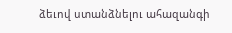ձեւով ստանձնելու ահազանգի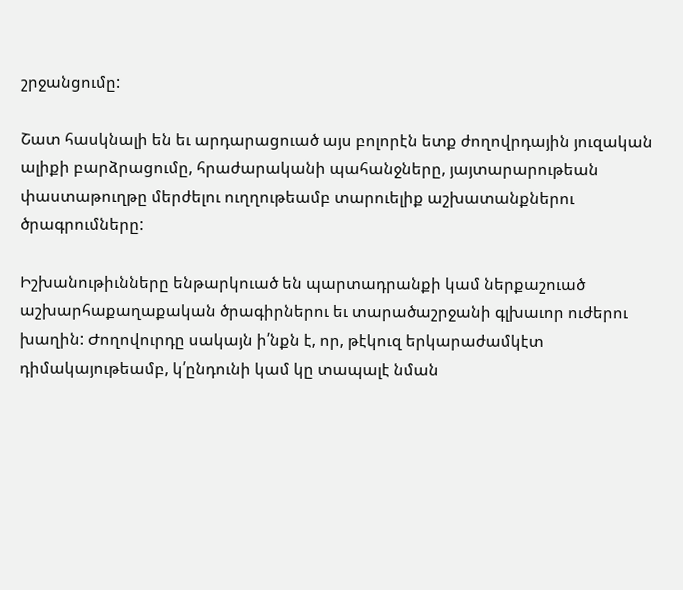շրջանցումը:

Շատ հասկնալի են եւ արդարացուած այս բոլորէն ետք ժողովրդային յուզական ալիքի բարձրացումը, հրաժարականի պահանջները, յայտարարութեան փաստաթուղթը մերժելու ուղղութեամբ տարուելիք աշխատանքներու ծրագրումները:

Իշխանութիւնները ենթարկուած են պարտադրանքի կամ ներքաշուած աշխարհաքաղաքական ծրագիրներու եւ տարածաշրջանի գլխաւոր ուժերու խաղին: Ժողովուրդը սակայն ի՛նքն է, որ, թէկուզ երկարաժամկէտ դիմակայութեամբ, կ՛ընդունի կամ կը տապալէ նման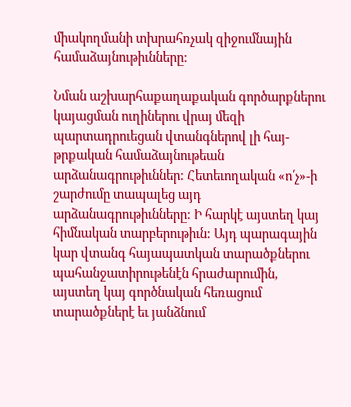միակողմանի տխրահռչակ զիջումնային համաձայնութիւնները:

Նման աշխարհաքաղաքական գործարքներու կայացման ուղիներու վրայ մեզի պարտադրուեցան վտանգներով լի հայ-թրքական համաձայնութեան արձանագրութիւններ: Հետեւողական «ո՛չ»-ի շարժումը տապալեց այդ արձանագրութիւնները: Ի հարկէ այստեղ կայ հիմնական տարբերութիւն: Այդ պարագային կար վտանգ հայապատկան տարածքներու պահանջատիրութենէն հրաժարումին, այստեղ կայ գործնական հեռացում տարածքներէ եւ յանձնում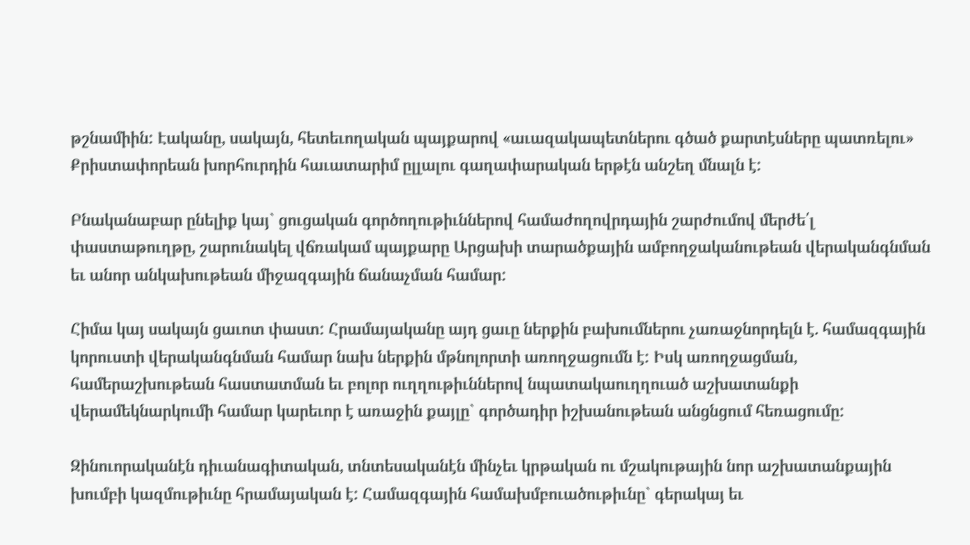թշնամիին: Էականը, սակայն, հետեւողական պայքարով «աւազակապետներու գծած քարտէսները պատռելու» Քրիստափորեան խորհուրդին հաւատարիմ ըլլալու գաղափարական երթէն անշեղ մնալն է:

Բնականաբար ընելիք կայ` ցուցական գործողութիւններով համաժողովրդային շարժումով մերժե՛լ փաստաթուղթը, շարունակել վճռակամ պայքարը Արցախի տարածքային ամբողջականութեան վերականգնման եւ անոր անկախութեան միջազգային ճանաչման համար:

Հիմա կայ սակայն ցաւոտ փաստ: Հրամայականը այդ ցաւը ներքին բախումներու չառաջնորդելն է. համազգային կորուստի վերականգնման համար նախ ներքին մթնոլորտի առողջացումն է: Իսկ առողջացման, համերաշխութեան հաստատման եւ բոլոր ուղղութիւններով նպատակաուղղուած աշխատանքի վերամեկնարկումի համար կարեւոր է առաջին քայլը` գործադիր իշխանութեան անցնցում հեռացումը:

Զինուորականէն դիւանագիտական, տնտեսականէն մինչեւ կրթական ու մշակութային նոր աշխատանքային խումբի կազմութիւնը հրամայական է: Համազգային համախմբուածութիւնը` գերակայ եւ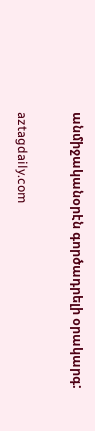անմիջականօրէն գործադրելի օրակարգ:

aztagdaily.com